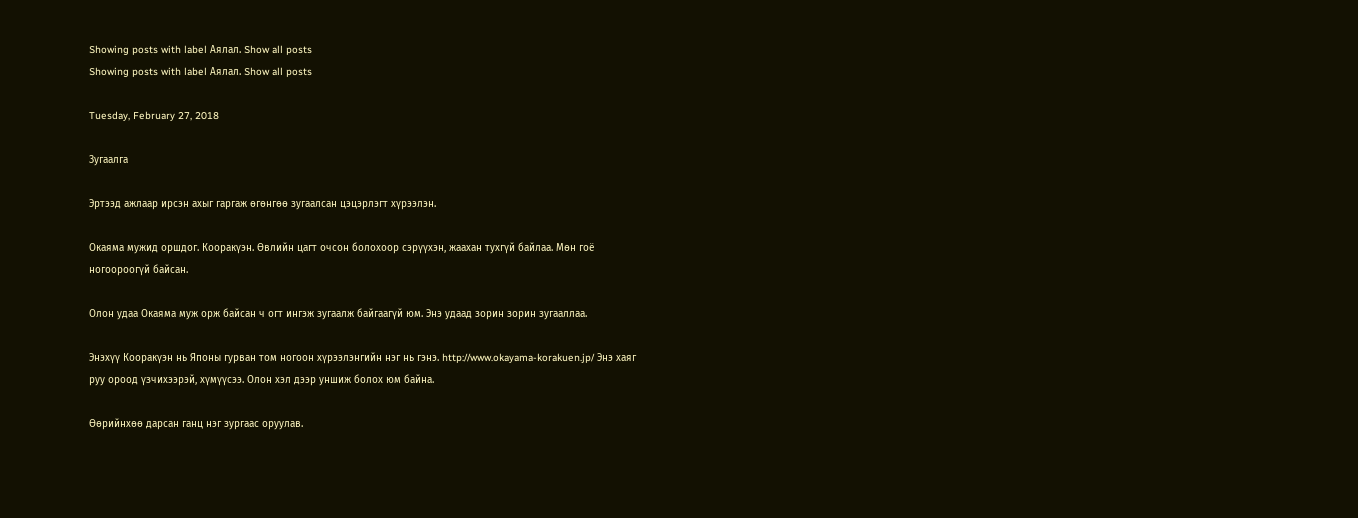Showing posts with label Аялал. Show all posts
Showing posts with label Аялал. Show all posts

Tuesday, February 27, 2018

Зугаалга

Эртээд ажлаар ирсэн ахыг гаргаж өгөнгөө зугаалсан цэцэрлэгт хүрээлэн.

Окаяма мужид оршдог. Кооракүэн. Өвлийн цагт очсон болохоор сэрүүхэн, жаахан тухгүй байлаа. Мөн гоё ногоороогүй байсан.

Олон удаа Окаяма муж орж байсан ч огт ингэж зугаалж байгаагүй юм. Энэ удаад зорин зорин зугааллаа.

Энэхүү Кооракүэн нь Японы гурван том ногоон хүрээлэнгийн нэг нь гэнэ. http://www.okayama-korakuen.jp/ Энэ хаяг руу ороод үзчихээрэй, хүмүүсээ. Олон хэл дээр уншиж болох юм байна.

Өөрийнхөө дарсан ганц нэг зургаас оруулав.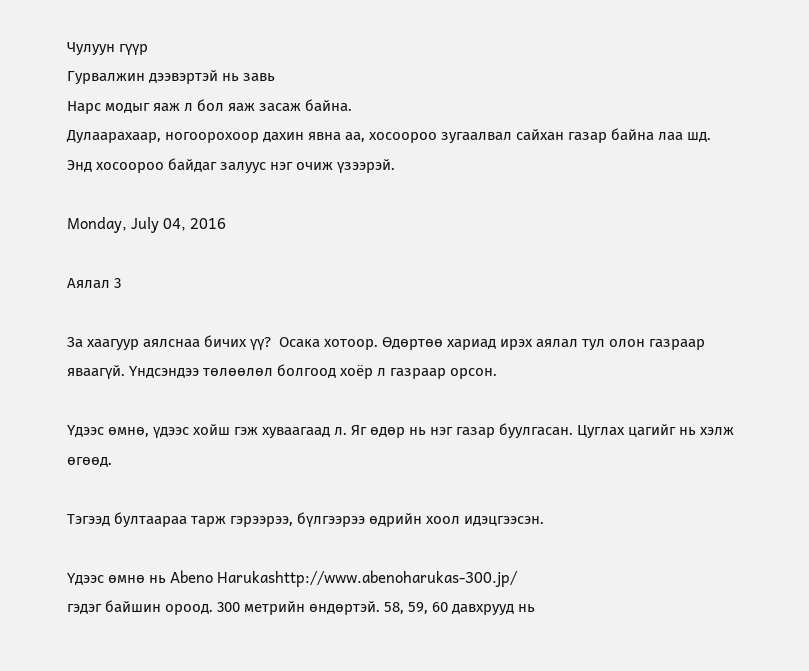Чулуун гүүр
Гурвалжин дээвэртэй нь завь
Нарс модыг яаж л бол яаж засаж байна.
Дулаарахаар, ногоорохоор дахин явна аа, хосоороо зугаалвал сайхан газар байна лаа шд. Энд хосоороо байдаг залуус нэг очиж үзээрэй.

Monday, July 04, 2016

Аялал 3

За хаагуур аялснаа бичих үү?  Осака хотоор. Өдөртөө хариад ирэх аялал тул олон газраар яваагүй. Үндсэндээ төлөөлөл болгоод хоёр л газраар орсон.

Үдээс өмнө, үдээс хойш гэж хуваагаад л. Яг өдөр нь нэг газар буулгасан. Цуглах цагийг нь хэлж өгөөд.

Тэгээд бултаараа тарж гэрээрээ, бүлгээрээ өдрийн хоол идэцгээсэн.

Үдээс өмнө нь Abeno Harukashttp://www.abenoharukas-300.jp/
гэдэг байшин ороод. 300 метрийн өндөртэй. 58, 59, 60 давхрууд нь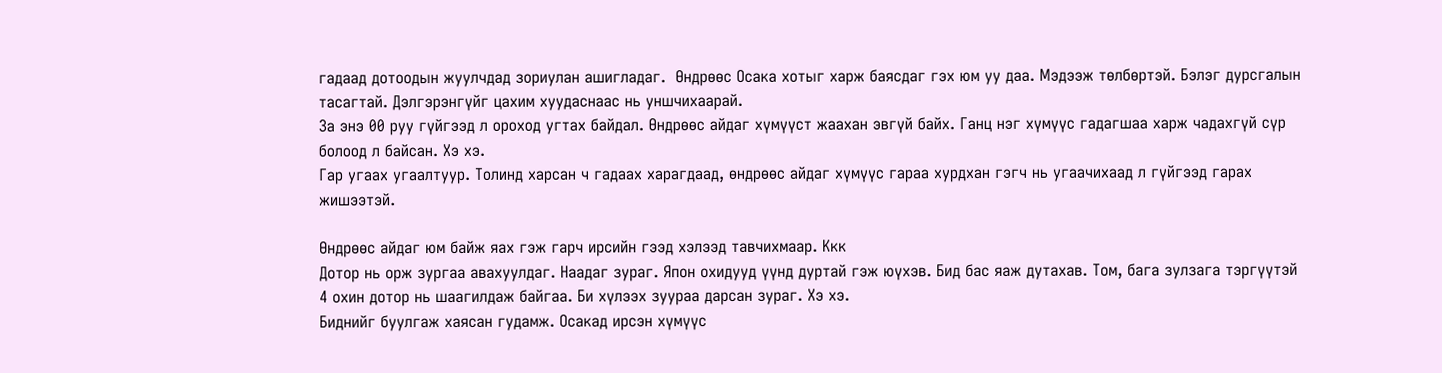гадаад дотоодын жуулчдад зориулан ашигладаг.  Өндрөөс Осака хотыг харж баясдаг гэх юм уу даа. Мэдээж төлбөртэй. Бэлэг дурсгалын тасагтай. Дэлгэрэнгүйг цахим хуудаснаас нь уншчихаарай.
За энэ 00 руу гүйгээд л ороход угтах байдал. Өндрөөс айдаг хүмүүст жаахан эвгүй байх. Ганц нэг хүмүүс гадагшаа харж чадахгүй сүр болоод л байсан. Хэ хэ.
Гар угаах угаалтуур. Толинд харсан ч гадаах харагдаад, өндрөөс айдаг хүмүүс гараа хурдхан гэгч нь угаачихаад л гүйгээд гарах жишээтэй.

Өндрөөс айдаг юм байж яах гэж гарч ирсийн гээд хэлээд тавчихмаар. Ккк
Дотор нь орж зургаа авахуулдаг. Наадаг зураг. Япон охидууд үүнд дуртай гэж юүхэв. Бид бас яаж дутахав. Том, бага зулзага тэргүүтэй 4 охин дотор нь шаагилдаж байгаа. Би хүлээх зуураа дарсан зураг. Хэ хэ.
Биднийг буулгаж хаясан гудамж. Осакад ирсэн хүмүүс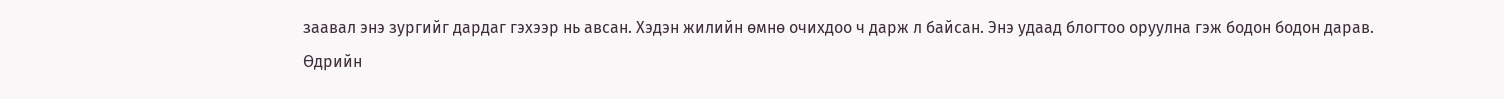заавал энэ зургийг дардаг гэхээр нь авсан. Хэдэн жилийн өмнө очихдоо ч дарж л байсан. Энэ удаад блогтоо оруулна гэж бодон бодон дарав.
Өдрийн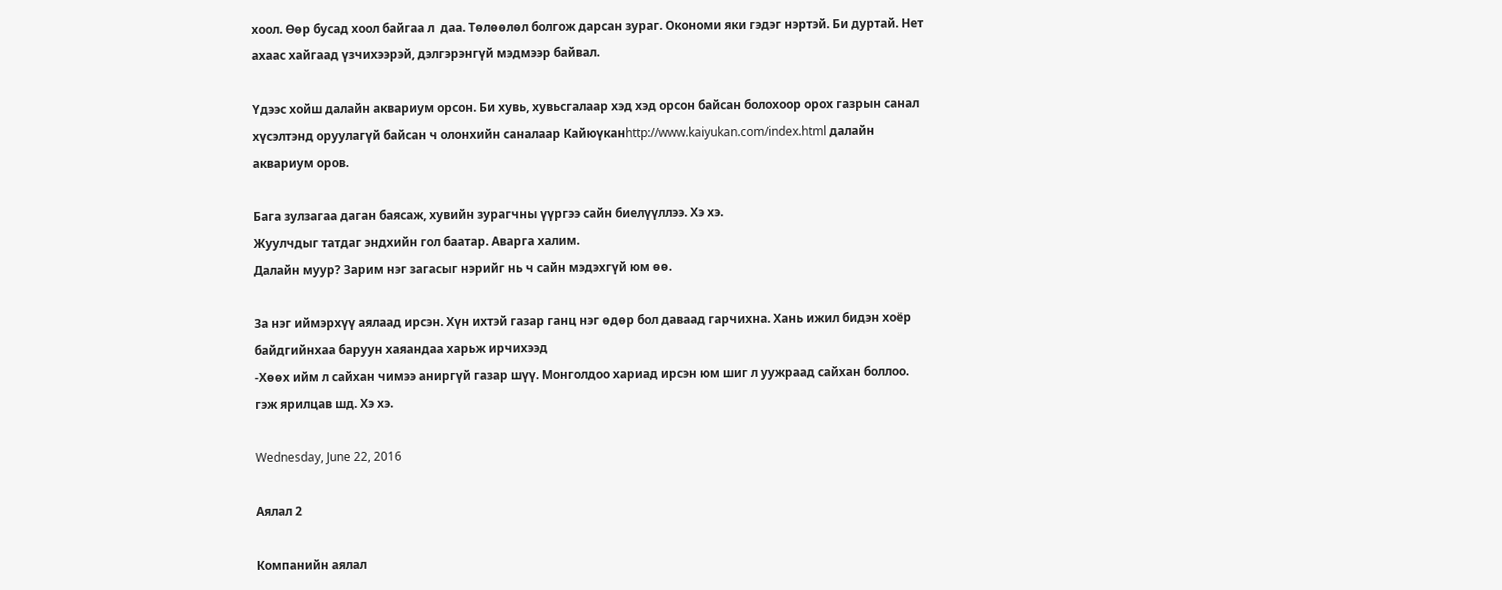хоол. Өөр бусад хоол байгаа л  даа. Төлөөлөл болгож дарсан зураг. Окономи яки гэдэг нэртэй. Би дуртай. Нет ахаас хайгаад үзчихээрэй, дэлгэрэнгүй мэдмээр байвал.

Үдээс хойш далайн аквариум орсон. Би хувь, хувьсгалаар хэд хэд орсон байсан болохоор орох газрын санал хүсэлтэнд оруулагүй байсан ч олонхийн саналаар Кайюүканhttp://www.kaiyukan.com/index.html далайн аквариум оров.

Бага зулзагаа даган баясаж, хувийн зурагчны үүргээ сайн биелүүллээ. Хэ хэ.
Жуулчдыг татдаг эндхийн гол баатар. Аварга халим.
Далайн муур? Зарим нэг загасыг нэрийг нь ч сайн мэдэхгүй юм өө.

За нэг иймэрхүү аялаад ирсэн. Хүн ихтэй газар ганц нэг өдөр бол даваад гарчихна. Хань ижил бидэн хоёр байдгийнхаа баруун хаяандаа харьж ирчихээд
-Хөөх ийм л сайхан чимээ аниргүй газар шүү. Монголдоо хариад ирсэн юм шиг л уужраад сайхан боллоо.
гэж ярилцав шд. Хэ хэ.

Wednesday, June 22, 2016

Аялал 2

Компанийн аялал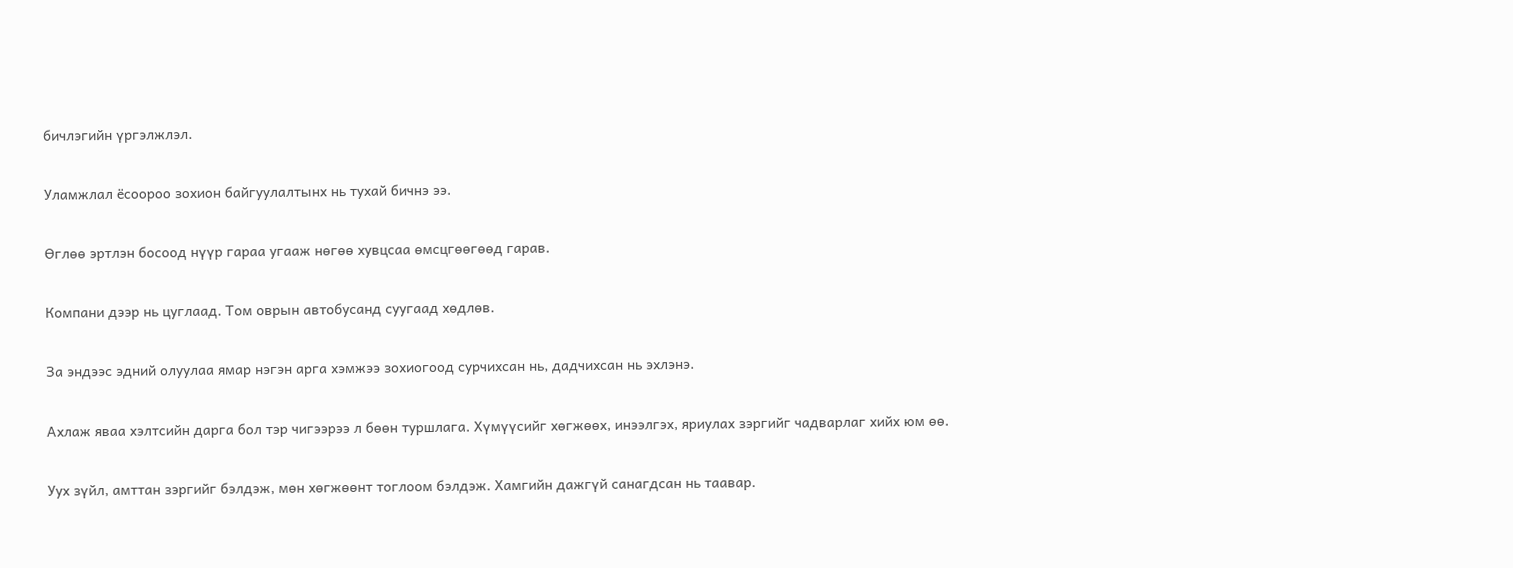бичлэгийн үргэлжлэл.

Уламжлал ёсоороо зохион байгуулалтынх нь тухай бичнэ ээ.

Өглөө эртлэн босоод нүүр гараа угааж нөгөө хувцсаа өмсцгөөгөөд гарав.

Компани дээр нь цуглаад. Том оврын автобусанд суугаад хөдлөв.

За эндээс эдний олуулаа ямар нэгэн арга хэмжээ зохиогоод сурчихсан нь, дадчихсан нь эхлэнэ.

Ахлаж яваа хэлтсийн дарга бол тэр чигээрээ л бөөн туршлага. Хүмүүсийг хөгжөөх, инээлгэх, яриулах зэргийг чадварлаг хийх юм өө.

Уух зүйл, амттан зэргийг бэлдэж, мөн хөгжөөнт тоглоом бэлдэж. Хамгийн дажгүй санагдсан нь таавар.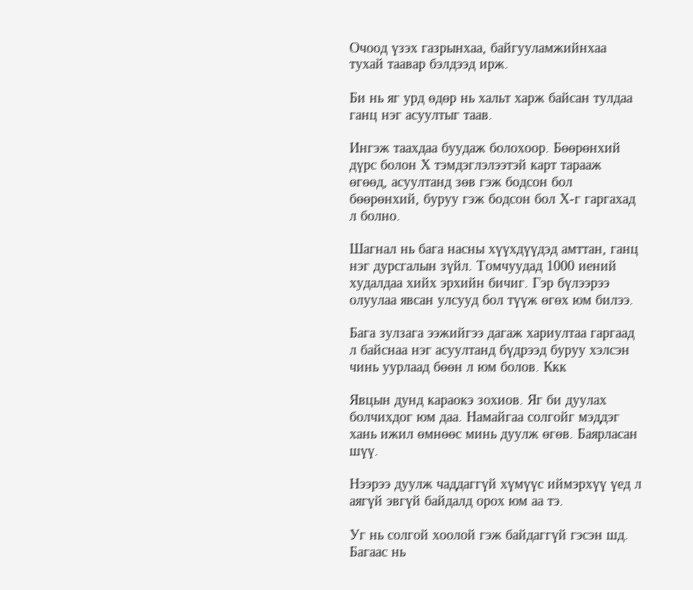Очоод үзэх газрынхаа, байгууламжийнхаа тухай таавар бэлдээд ирж.

Би нь яг урд өдөр нь хальт харж байсан тулдаа ганц нэг асуултыг таав.

Ингэж таахдаа буудаж болохоор. Бөөрөнхий дүрс болон Х тэмдэглэлээтэй карт тарааж өгөөд, асуултанд зөв гэж бодсон бол бөөрөнхий, буруу гэж бодсон бол Х-г гаргахад л болно.

Шагнал нь бага насны хүүхдүүдэд амттан, ганц нэг дурсгалын зүйл. Томчуудад 1000 иений худалдаа хийх эрхийн бичиг. Гэр бүлээрээ олуулаа явсан улсууд бол түүж өгөх юм билээ.

Бага зулзага ээжийгээ дагаж хариултаа гаргаад л байснаа нэг асуултанд бүдрээд буруу хэлсэн чинь уурлаад бөөн л юм болов. Ккк

Явцын дунд караокэ зохиов. Яг би дуулах болчихдог юм даа. Намайгаа солгойг мэддэг хань ижил өмнөөс минь дуулж өгөв. Баярласан шүү.

Нээрээ дуулж чаддаггүй хүмүүс иймэрхүү үед л аягүй эвгүй байдалд орох юм аа тэ.

Уг нь солгой хоолой гэж байдаггүй гэсэн шд. Багаас нь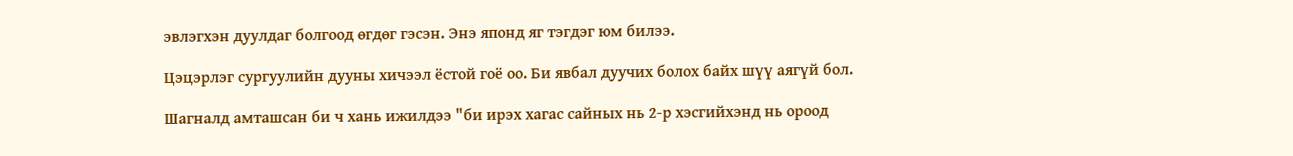эвлэгхэн дуулдаг болгоод өгдөг гэсэн. Энэ японд яг тэгдэг юм билээ.

Цэцэрлэг сургуулийн дууны хичээл ёстой гоё оо. Би явбал дуучих болох байх шүү аягүй бол.

Шагналд амташсан би ч хань ижилдээ "би ирэх хагас сайных нь 2-р хэсгийхэнд нь ороод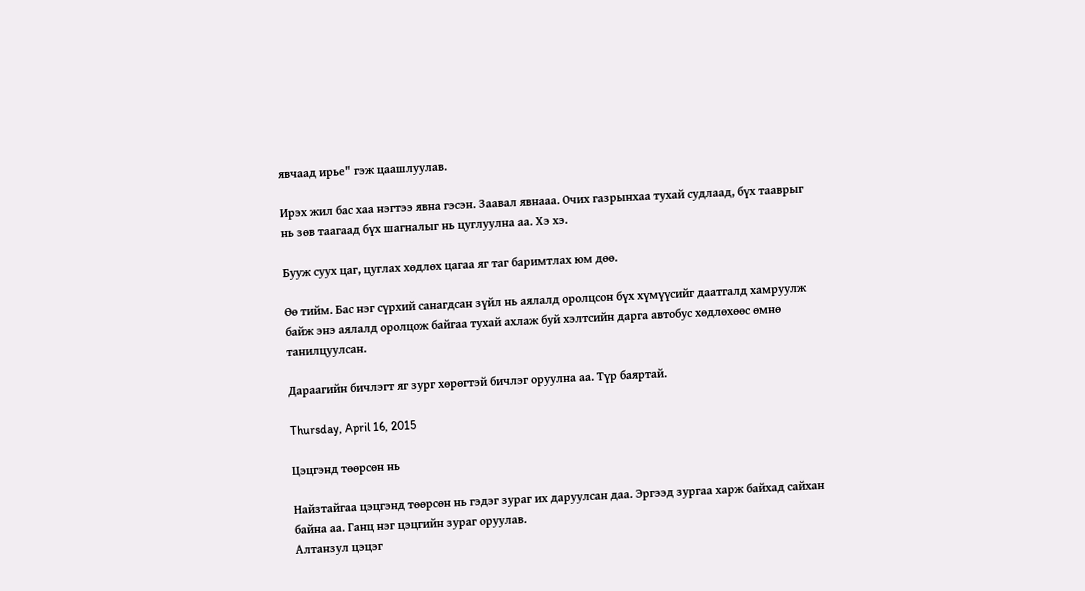явчаад ирье" гэж цаашлуулав.

Ирэх жил бас хаа нэгтээ явна гэсэн. Заавал явнааа. Очих газрынхаа тухай судлаад, бүх тааврыг нь зөв таагаад бүх шагналыг нь цуглуулна аа. Хэ хэ.

Бууж суух цаг, цуглах хөдлөх цагаа яг таг баримтлах юм дөө.

Өө тийм. Бас нэг сүрхий санагдсан зүйл нь аялалд оролцсон бүх хүмүүсийг даатгалд хамруулж байж энэ аялалд оролцож байгаа тухай ахлаж буй хэлтсийн дарга автобус хөдлөхөөс өмнө  танилцуулсан.

Дараагийн бичлэгт яг зург хөрөгтэй бичлэг оруулна аа. Түр баяртай.

Thursday, April 16, 2015

Цэцгэнд төөрсөн нь

Найзтайгаа цэцгэнд төөрсөн нь гэдэг зураг их даруулсан даа. Эргээд зургаа харж байхад сайхан байна аа. Ганц нэг цэцгийн зураг оруулав.
Алтанзул цэцэг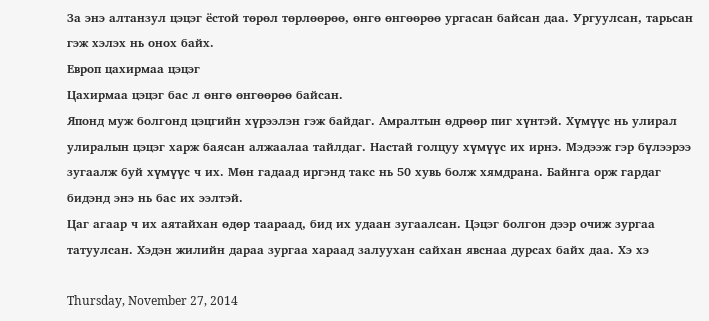За энэ алтанзул цэцэг ёстой төрөл төрлөөрөө, өнгө өнгөөрөө ургасан байсан даа. Ургуулсан, тарьсан гэж хэлэх нь онох байх.
Европ цахирмаа цэцэг
Цахирмаа цэцэг бас л өнгө өнгөөрөө байсан.
Японд муж болгонд цэцгийн хүрээлэн гэж байдаг. Амралтын өдрөөр пиг хүнтэй. Хүмүүс нь улирал улиралын цэцэг харж баясан алжаалаа тайлдаг. Настай голцуу хүмүүс их ирнэ. Мэдээж гэр бүлээрээ зугаалж буй хүмүүс ч их. Мөн гадаад иргэнд такс нь 50 хувь болж хямдрана. Байнга орж гардаг бидэнд энэ нь бас их ээлтэй.
Цаг агаар ч их аятайхан өдөр таараад, бид их удаан зугаалсан. Цэцэг болгон дээр очиж зургаа татуулсан. Хэдэн жилийн дараа зургаа хараад залуухан сайхан явснаа дурсах байх даа. Хэ хэ

Thursday, November 27, 2014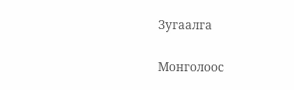Зугаалга

Монголоос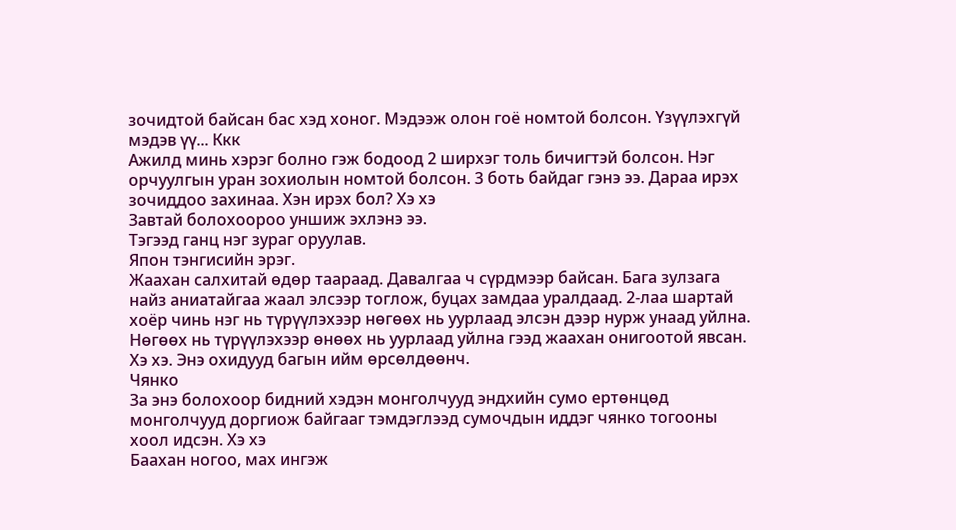зочидтой байсан бас хэд хоног. Мэдээж олон гоё номтой болсон. Үзүүлэхгүй мэдэв үү... Ккк
Ажилд минь хэрэг болно гэж бодоод 2 ширхэг толь бичигтэй болсон. Нэг орчуулгын уран зохиолын номтой болсон. 3 боть байдаг гэнэ ээ. Дараа ирэх зочиддоо захинаа. Хэн ирэх бол? Хэ хэ
Завтай болохоороо уншиж эхлэнэ ээ.
Тэгээд ганц нэг зураг оруулав.
Япон тэнгисийн эрэг.
Жаахан салхитай өдөр таараад. Давалгаа ч сүрдмээр байсан. Бага зулзага найз аниатайгаа жаал элсээр тоглож, буцах замдаа уралдаад. 2-лаа шартай хоёр чинь нэг нь түрүүлэхээр нөгөөх нь уурлаад элсэн дээр нурж унаад уйлна. Нөгөөх нь түрүүлэхээр өнөөх нь уурлаад уйлна гээд жаахан онигоотой явсан. Хэ хэ. Энэ охидууд багын ийм өрсөлдөөнч.
Чянко
За энэ болохоор бидний хэдэн монголчууд эндхийн сумо ертөнцөд монголчууд доргиож байгааг тэмдэглээд сумочдын иддэг чянко тогооны хоол идсэн. Хэ хэ
Баахан ногоо, мах ингэж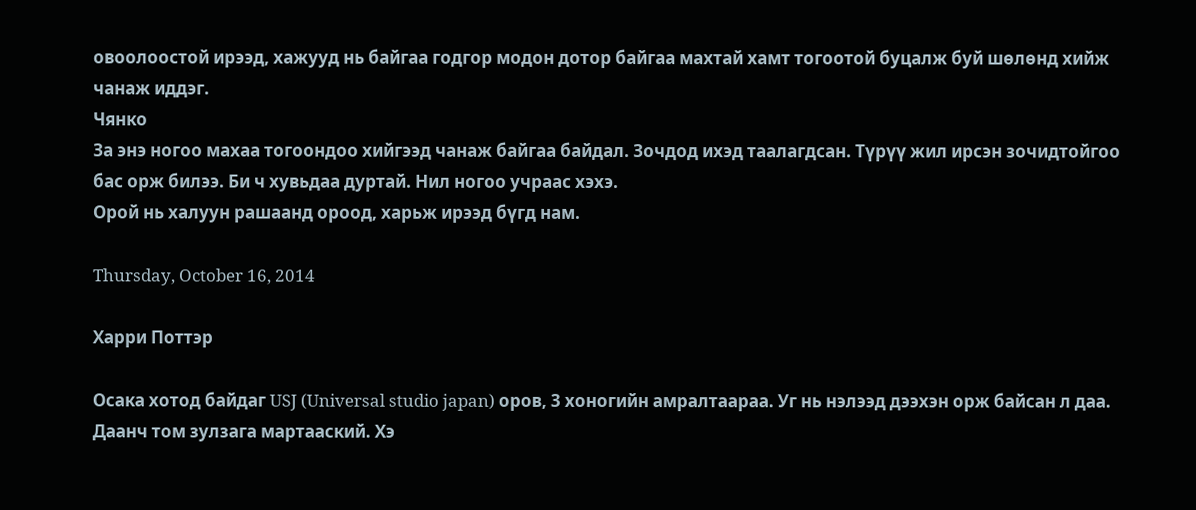овоолоостой ирээд, хажууд нь байгаа годгор модон дотор байгаа махтай хамт тогоотой буцалж буй шөлөнд хийж чанаж иддэг.
Чянко
За энэ ногоо махаа тогоондоо хийгээд чанаж байгаа байдал. Зочдод ихэд таалагдсан. Түрүү жил ирсэн зочидтойгоо бас орж билээ. Би ч хувьдаа дуртай. Нил ногоо учраас хэхэ.
Орой нь халуун рашаанд ороод, харьж ирээд бүгд нам.

Thursday, October 16, 2014

Харри Поттэр

Осака хотод байдаг USJ (Universal studio japan) оров, 3 хоногийн амралтаараа. Уг нь нэлээд дээхэн орж байсан л даа. Даанч том зулзага мартааский. Хэ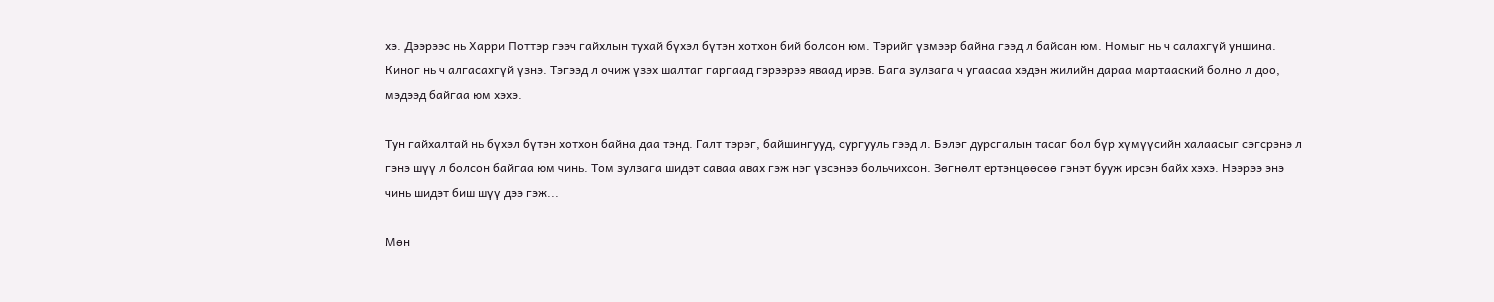хэ. Дээрээс нь Харри Поттэр гээч гайхлын тухай бүхэл бүтэн хотхон бий болсон юм. Тэрийг үзмээр байна гээд л байсан юм. Номыг нь ч салахгүй уншина. Киног нь ч алгасахгүй үзнэ. Тэгээд л очиж үзэх шалтаг гаргаад гэрээрээ яваад ирэв. Бага зулзага ч угаасаа хэдэн жилийн дараа мартааский болно л доо, мэдээд байгаа юм хэхэ.

Тун гайхалтай нь бүхэл бүтэн хотхон байна даа тэнд. Галт тэрэг, байшингууд, сургууль гээд л. Бэлэг дурсгалын тасаг бол бүр хүмүүсийн халаасыг сэгсрэнэ л гэнэ шүү л болсон байгаа юм чинь. Том зулзага шидэт саваа авах гэж нэг үзсэнээ больчихсон. Зөгнөлт ертэнцөөсөө гэнэт бууж ирсэн байх хэхэ. Нээрээ энэ чинь шидэт биш шүү дээ гэж...

Мөн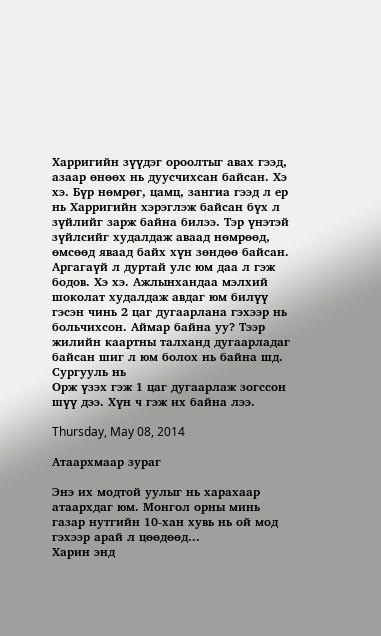Харригийн зүүдэг ороолтыг авах гээд, азаар өнөөх нь дуусчихсан байсан. Хэ хэ. Бүр нөмрөг, цамц, зангиа гээд л ер нь Харригийн хэрэглэж байсан бүх л зүйлийг зарж байна билээ. Тэр үнэтэй зүйлсийг худалдаж аваад нөмрөөд, өмсөөд яваад байх хүн зөндөө байсан. Аргагаүй л дуртай улс юм даа л гэж бодов. Хэ хэ. Ажлынхандаа мэлхий шоколат худалдаж авдаг юм билүү гэсэн чинь 2 цаг дугаарлана гэхээр нь больчихсон. Аймар байна уу? Тээр жилийн каартны талханд дугаарладаг байсан шиг л юм болох нь байна шд.
Сургууль нь
Орж үзэх гэж 1 цаг дугаарлаж зогссон шүү дээ. Хүн ч гэж их байна лээ.

Thursday, May 08, 2014

Атаархмаар зураг

Энэ их модтой уулыг нь харахаар атаархдаг юм. Монгол орны минь газар нутгийн 10-хан хувь нь ой мод гэхээр арай л цөөдөөд...
Харин энд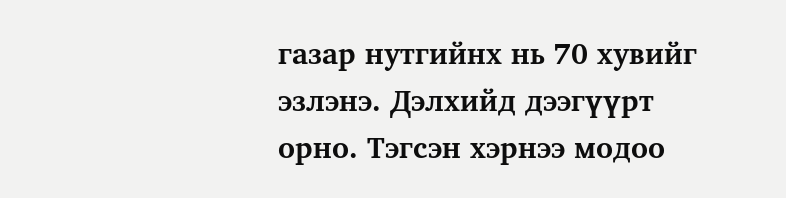газар нутгийнх нь 70 хувийг эзлэнэ. Дэлхийд дээгүүрт орно. Тэгсэн хэрнээ модоо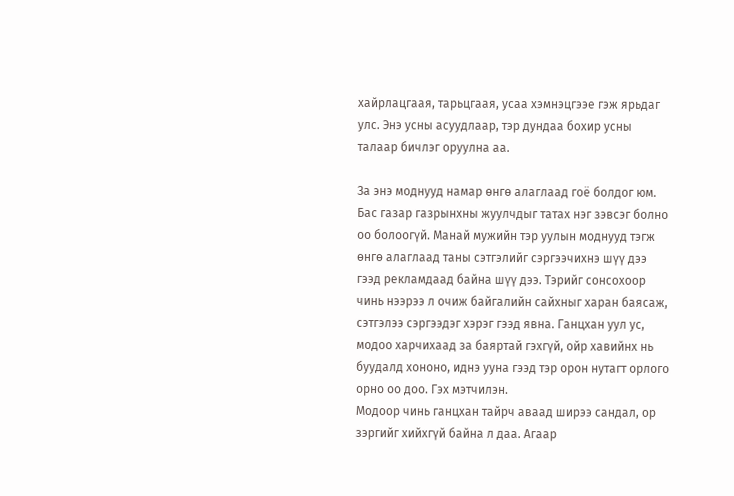хайрлацгаая, тарьцгаая, усаа хэмнэцгээе гэж ярьдаг улс. Энэ усны асуудлаар, тэр дундаа бохир усны талаар бичлэг оруулна аа.

За энэ моднууд намар өнгө алаглаад гоё болдог юм. Бас газар газрынхны жуулчдыг татах нэг зэвсэг болно оо болоогүй. Манай мужийн тэр уулын моднууд тэгж өнгө алаглаад таны сэтгэлийг сэргээчихнэ шүү дээ гээд рекламдаад байна шүү дээ. Тэрийг сонсохоор чинь нээрээ л очиж байгалийн сайхныг харан баясаж, сэтгэлээ сэргээдэг хэрэг гээд явна. Ганцхан уул ус, модоо харчихаад за баяртай гэхгүй, ойр хавийнх нь буудалд хононо, иднэ ууна гээд тэр орон нутагт орлого орно оо доо. Гэх мэтчилэн.
Модоор чинь ганцхан тайрч аваад ширээ сандал, ор зэргийг хийхгүй байна л даа. Агаар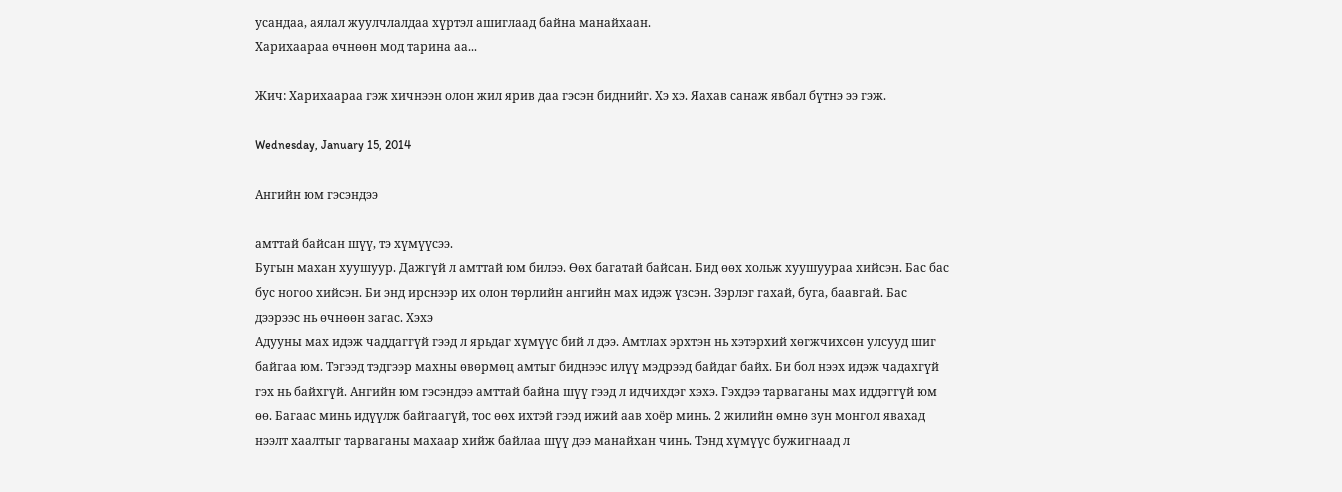усандаа, аялал жуулчлалдаа хүртэл ашиглаад байна манайхаан.
Харихаараа өчнөөн мод тарина аа...

Жич: Харихаараа гэж хичнээн олон жил ярив даа гэсэн биднийг. Хэ хэ. Яахав санаж явбал бүтнэ ээ гэж.

Wednesday, January 15, 2014

Ангийн юм гэсэндээ

амттай байсан шүү, тэ хүмүүсээ.
Бугын махан хуушуур. Дажгүй л амттай юм билээ. Өөх багатай байсан. Бид өөх хольж хуушуураа хийсэн. Бас бас бус ногоо хийсэн. Би энд ирснээр их олон төрлийн ангийн мах идэж үзсэн. Зэрлэг гахай, буга, баавгай. Бас дээрээс нь өчнөөн загас. Хэхэ
Адууны мах идэж чаддаггүй гээд л ярьдаг хүмүүс бий л дээ. Амтлах эрхтэн нь хэтэрхий хөгжчихсөн улсууд шиг байгаа юм. Тэгээд тэдгээр махны өвөрмөц амтыг биднээс илүү мэдрээд байдаг байх. Би бол нээх идэж чадахгүй гэх нь байхгүй. Ангийн юм гэсэндээ амттай байна шүү гээд л идчихдэг хэхэ. Гэхдээ тарваганы мах иддэггүй юм өө. Багаас минь идүүлж байгаагүй, тос өөх ихтэй гээд ижий аав хоёр минь. 2 жилийн өмнө зун монгол явахад нээлт хаалтыг тарваганы махаар хийж байлаа шүү дээ манайхан чинь. Тэнд хүмүүс бужигнаад л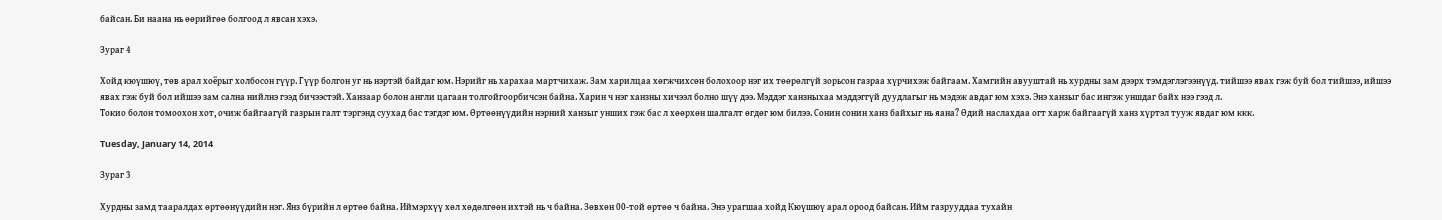байсан. Би наана нь өөрийгөө болгоод л явсан хэхэ.

Зураг 4

Хойд кюүшюү, төв арал хоёрыг холбосон гүүр. Гүүр болгон уг нь нэртэй байдаг юм. Нэрийг нь харахаа мартчихаж. Зам харилцаа хөгжчихсөн болохоор нэг их төөрөлгүй зорьсон газраа хүрчихэж байгаам. Хамгийн авууштай нь хурдны зам дээрх тэмдэглэгээнүүд. тийшээ явах гэж буй бол тийшээ, ийшээ явах гэж буй бол ийшээ зам сална нийлнэ гээд бичээстэй. Ханзаар болон англи цагаан толгойгоорбичсэн байна. Харин ч нэг ханзны хичээл болно шүү дээ. Мэддэг ханзныхаа мэддэггүй дуудлагыг нь мэдэж авдаг юм хэхэ. Энэ ханзыг бас ингэж уншдаг байх нээ гээд л.
Токио болон томоохон хот, очиж байгаагүй газрын галт тэргэнд суухад бас тэгдэг юм. Өртөөнүүдийн нэрний ханзыг унших гэж бас л хөөрхөн шалгалт өгдөг юм билээ. Сонин сонин ханз байхыг нь яана? Өдий наслахдаа огт харж байгаагүй ханз хүртэл тууж явдаг юм ккк.

Tuesday, January 14, 2014

Зураг 3

Хурдны замд тааралдах өртөөнүүдийн нэг. Янз бүрийн л өртөө байна. Иймэрхүү хөл хөдөлгөөн ихтэй нь ч байна. Зөвхөн 00-той өртөө ч байна. Энэ урагшаа хойд Кюүшюү арал ороод байсан. Ийм газрууддаа тухайн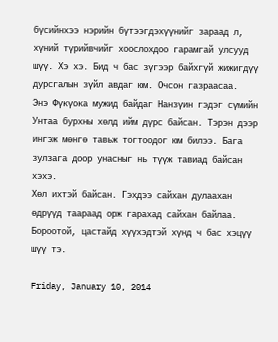бүсийнхээ нэрийн бүтээгдэхүүнийг зараад л, хүний түрийвчийг хоослохдоо гарамгай улсууд шүү. Хэ хэ. Бид ч бас зүгээр байхгүй жижигдүү дурсгалын зүйл авдаг юм. Очсон газраасаа.
Энэ Фүкүока мужид байдаг Нанзүин гэдэг сүмийн Унтаа бурхны хөлд ийм дүрс байсан. Тэрэн дээр ингэж мөнгө тавьж тогтоодог юм билээ. Бага зулзага доор унасныг нь түүж тавиад байсан хэхэ.
Хөл ихтэй байсан. Гэхдээ сайхан дулаахан өдрүүд таараад орж гарахад сайхан байлаа. Бороотой, цастайд хүүхэдтэй хүнд ч бас хэцүү шүү тэ.

Friday, January 10, 2014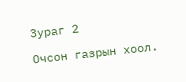Зураг 2

Очсон газрын хоол.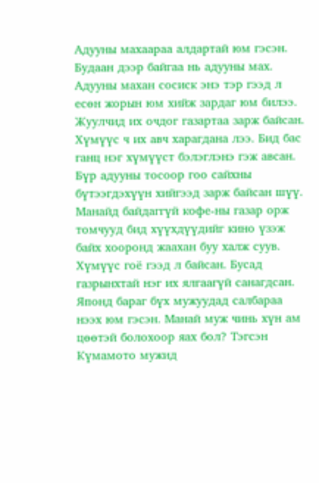Адууны махаараа алдартай юм гэсэн. Будаан дээр байгаа нь адууны мах. Адууны махан сосиск энэ тэр гээд л есөн жорын юм хийж зардаг юм билээ. Жуулчид их очдог газартаа зарж байсан. Хүмүүс ч их авч харагдана лээ. Бид бас ганц нэг хүмүүст бэлэглэнэ гэж авсан. Бүр адууны тосоор гоо сайхны бүтээгдэхүүн хийгээд зарж байсан шүү.
Манайд байдаггүй кофе-ны газар орж томчууд бид хүүхдүүдийг кино үзэж байх хооронд жаахан буу халж суув. Хүмүүс гоё гээд л байсан. Бусад газрынхтай нэг их ялгаагүй санагдсан.
Японд бараг бүх мужуудад салбараа нээх юм гэсэн. Манай муж чинь хүн ам цөөтэй болохоор яах бол? Тэгсэн Күмамото мужид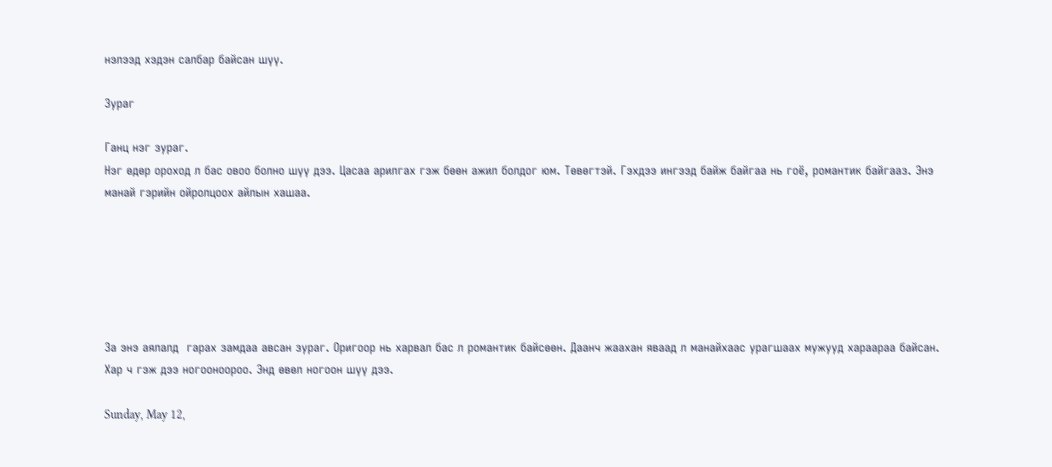нэлээд хэдэн салбар байсан шүү.

Зураг

Ганц нэг зураг.
Нэг өдөр ороход л бас овоо болно шүү дээ. Цасаа арилгах гэж бөөн ажил болдог юм. Төвөгтэй. Гэхдээ ингээд байж байгаа нь гоё, романтик байгааз. Энэ манай гэрийн ойролцоох айлын хашаа.






За энэ аялалд  гарах замдаа авсан зураг. Оригоор нь харвал бас л романтик байсөөн. Даанч жаахан яваад л манайхаас урагшаах мужууд хараараа байсан. Хар ч гэж дээ ногооноороо. Энд өвөл ногоон шүү дээ.

Sunday, May 12,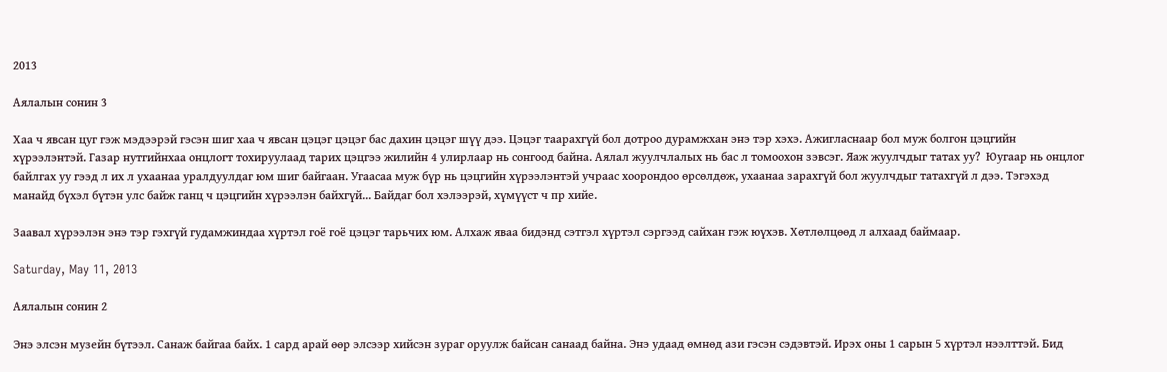2013

Аялалын сонин 3

Хаа ч явсан цуг гэж мэдээрэй гэсэн шиг хаа ч явсан цэцэг цэцэг бас дахин цэцэг шүү дээ. Цэцэг таарахгүй бол дотроо дурамжхан энэ тэр хэхэ. Ажигласнаар бол муж болгон цэцгийн хүрээлэнтэй. Газар нутгийнхаа онцлогт тохируулаад тарих цэцгээ жилийн 4 улирлаар нь сонгоод байна. Аялал жуулчлалых нь бас л томоохон зэвсэг. Яаж жуулчдыг татах уу?  Юугаар нь онцлог байлгах уу гээд л их л ухаанаа уралдуулдаг юм шиг байгаан. Угаасаа муж бүр нь цэцгийн хүрээлэнтэй учраас хоорондоо өрсөлдөж, ухаанаа зарахгүй бол жуулчдыг татахгүй л дээ. Тэгэхэд манайд бүхэл бүтэн улс байж ганц ч цэцгийн хүрээлэн байхгүй... Байдаг бол хэлээрэй, хүмүүст ч пр хийе.

Заавал хүрээлэн энэ тэр гэхгүй гудамжиндаа хүртэл гоё гоё цэцэг тарьчих юм. Алхаж яваа бидэнд сэтгэл хүртэл сэргээд сайхан гэж юүхэв. Хөтлөлцөөд л алхаад баймаар.

Saturday, May 11, 2013

Аялалын сонин 2

Энэ элсэн музейн бүтээл. Санаж байгаа байх. 1 сард арай өөр элсээр хийсэн зураг оруулж байсан санаад байна. Энэ удаад өмнөд ази гэсэн сэдэвтэй. Ирэх оны 1 сарын 5 хүртэл нээлттэй. Бид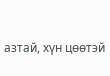азтай, хүн цөөтэй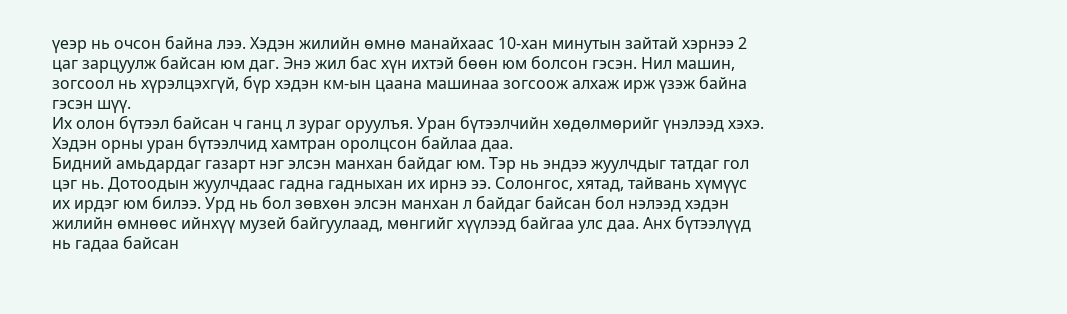үеэр нь очсон байна лээ. Хэдэн жилийн өмнө манайхаас 10-хан минутын зайтай хэрнээ 2 цаг зарцуулж байсан юм даг. Энэ жил бас хүн ихтэй бөөн юм болсон гэсэн. Нил машин, зогсоол нь хүрэлцэхгүй, бүр хэдэн км-ын цаана машинаа зогсоож алхаж ирж үзэж байна гэсэн шүү.
Их олон бүтээл байсан ч ганц л зураг оруулъя. Уран бүтээлчийн хөдөлмөрийг үнэлээд хэхэ.
Хэдэн орны уран бүтээлчид хамтран оролцсон байлаа даа.
Бидний амьдардаг газарт нэг элсэн манхан байдаг юм. Тэр нь эндээ жуулчдыг татдаг гол цэг нь. Дотоодын жуулчдаас гадна гадныхан их ирнэ ээ. Солонгос, хятад, тайвань хүмүүс их ирдэг юм билээ. Урд нь бол зөвхөн элсэн манхан л байдаг байсан бол нэлээд хэдэн жилийн өмнөөс ийнхүү музей байгуулаад, мөнгийг хүүлээд байгаа улс даа. Анх бүтээлүүд нь гадаа байсан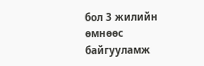бол 3 жилийн өмнөөс байгууламж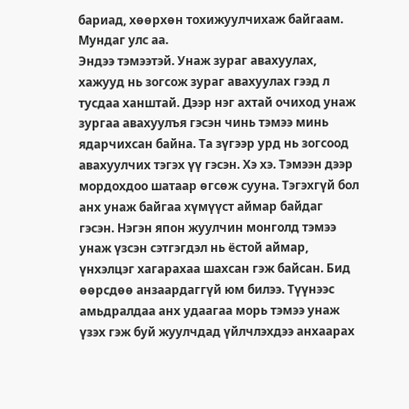бариад, хөөрхөн тохижуулчихаж байгаам. Мундаг улс аа.
Эндээ тэмээтэй. Унаж зураг авахуулах, хажууд нь зогсож зураг авахуулах гээд л тусдаа ханштай. Дээр нэг ахтай очиход унаж зургаа авахуулъя гэсэн чинь тэмээ минь ядарчихсан байна. Та зүгээр урд нь зогсоод авахуулчих тэгэх үү гэсэн. Хэ хэ. Тэмээн дээр мордохдоо шатаар өгсөж сууна. Тэгэхгүй бол анх унаж байгаа хүмүүст аймар байдаг гэсэн. Нэгэн япон жуулчин монголд тэмээ унаж үзсэн сэтгэгдэл нь ёстой аймар, үнхэлцэг хагарахаа шахсан гэж байсан. Бид өөрсдөө анзаардаггүй юм билээ. Түүнээс амьдралдаа анх удаагаа морь тэмээ унаж үзэх гэж буй жуулчдад үйлчлэхдээ анхаарах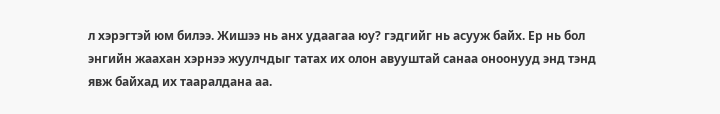л хэрэгтэй юм билээ. Жишээ нь анх удаагаа юу? гэдгийг нь асууж байх. Ер нь бол энгийн жаахан хэрнээ жуулчдыг татах их олон авууштай санаа оноонууд энд тэнд явж байхад их тааралдана аа.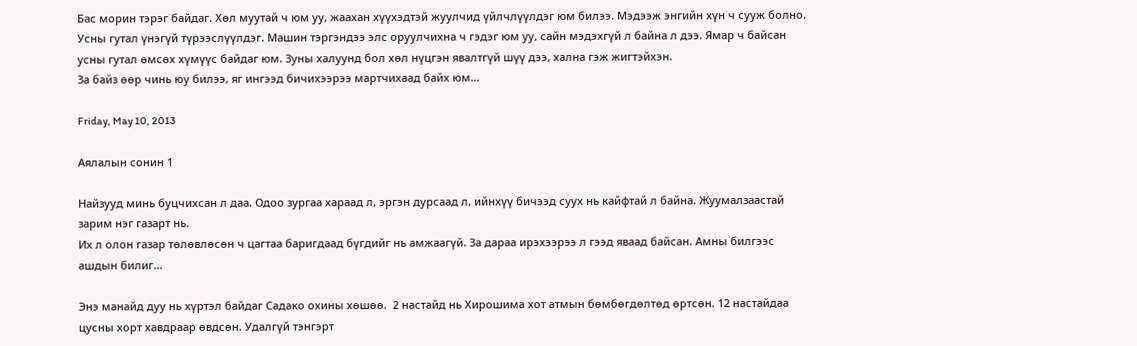Бас морин тэрэг байдаг. Хөл муутай ч юм уу, жаахан хүүхэдтэй жуулчид үйлчлүүлдэг юм билээ. Мэдээж энгийн хүн ч сууж болно.
Усны гутал үнэгүй түрээслүүлдэг. Машин тэргэндээ элс оруулчихна ч гэдэг юм уу, сайн мэдэхгүй л байна л дээ. Ямар ч байсан усны гутал өмсөх хүмүүс байдаг юм. Зуны халуунд бол хөл нүцгэн явалтгүй шүү дээ, хална гэж жигтэйхэн.
За байз өөр чинь юу билээ, яг ингээд бичихээрээ мартчихаад байх юм...

Friday, May 10, 2013

Аялалын сонин 1

Найзууд минь буцчихсан л даа. Одоо зургаа хараад л, эргэн дурсаад л, ийнхүү бичээд суух нь кайфтай л байна. Жуумалзаастай зарим нэг газарт нь.
Их л олон газар төлөвлөсөн ч цагтаа баригдаад бүгдийг нь амжаагүй. За дараа ирэхээрээ л гээд яваад байсан. Амны билгээс ашдын билиг...

Энэ манайд дуу нь хүртэл байдаг Садако охины хөшөө.  2 настайд нь Хирошима хот атмын бөмбөгдөлтөд өртсөн. 12 настайдаа цусны хорт хавдраар өвдсөн. Удалгүй тэнгэрт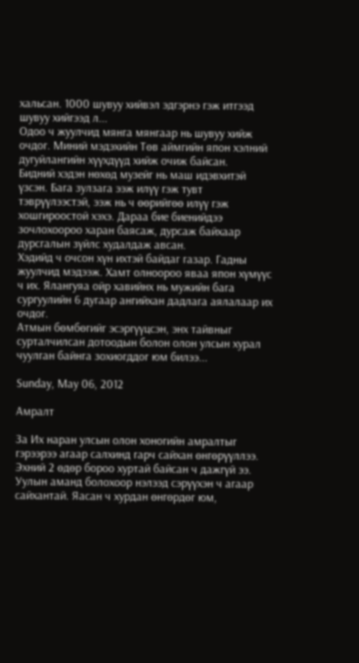хальсан. 1000 шувуу хийвэл эдгэрнэ гэж итгээд шувуу хийгээд л...
Одоо ч жуулчид мянга мянгаар нь шувуу хийж очдог. Миний мэдэхийн Төв аймгийн япон хэлний дугуйлангийн хүүхдүүд хийж очиж байсан.
Бидний хэдэн нөхөд музейг нь маш идэвхитэй үзсэн. Бага зулзага ээж илүү гэж тувт тэврүүлээстэй, ээж нь ч өөрийгөө илүү гэж хошгироостой хэхэ. Дараа бие биенийдээ зочлохоороо харан баясаж, дурсаж байхаар дурсгалын зүйлс худалдаж авсан.
Хэдийд ч очсон хүн ихтэй байдаг газар. Гадны жуулчид мэдээж. Хамт олноороо яваа япон хүмүүс ч их. Ялангуяа ойр хавийнх нь мужийн бага сургуулийн 6 дугаар ангийхан дадлага аялалаар их очдог.
Атмын бөмбөгийг эсэргүүцсэн, энх тайвныг сурталчилсан дотоодын болон олон улсын хурал чуулган байнга зохиогддог юм билээ...

Sunday, May 06, 2012

Амралт

За Их наран улсын олон хоногийн амралтыг гэрээрээ агаар салхинд гарч сайхан өнгөрүүллээ. Эхний 2 өдөр бороо хуртай байсан ч дажгүй ээ. Уулын аманд болохоор нэлээд сэрүүхэн ч агаар сайхантай. Яасан ч хурдан өнгөрдөг юм,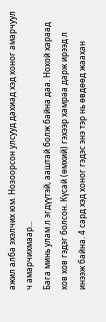ажил алба эхэлчих юм. Нозоорсон улсууд дахиад хэд хоног амарчуул ч амарчихмаар...
Бага минь улам л эгдүүтэй, ааштай болж байна даа. Нохой хараад хов хов гэдэг болсон. Күсай (өмхий) гэхээр хамраа дарж ирээд л инээж байна. 4 сард хэд хоног гэдэс энэ тэр нь өвдөөд жаахан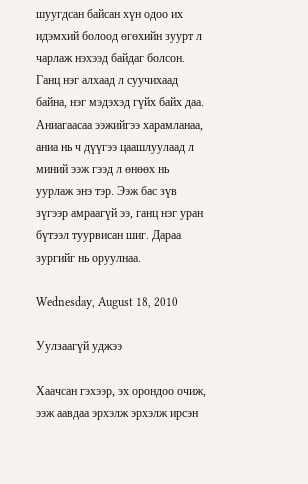шуугдсан байсан хүн одоо их идэмхий болоод өгөхийн зуурт л чарлаж нэхээд байдаг болсон. Ганц нэг алхаад л суучихаад байна, нэг мэдэхэд гүйх байх даа. Аниагаасаа ээжийгээ харамланаа, аниа нь ч дүүгээ цаашлуулаад л миний ээж гээд л өнөөх нь уурлаж энэ тэр. Ээж бас зүв зүгээр амраагүй ээ, ганц нэг уран бүтээл туурвисан шиг. Дараа зургийг нь оруулнаа.

Wednesday, August 18, 2010

Уулзаагүй уджээ

Хаачсан гэхээр, эх орондоо очиж, ээж аавдаа эрхэлж эрхэлж ирсэн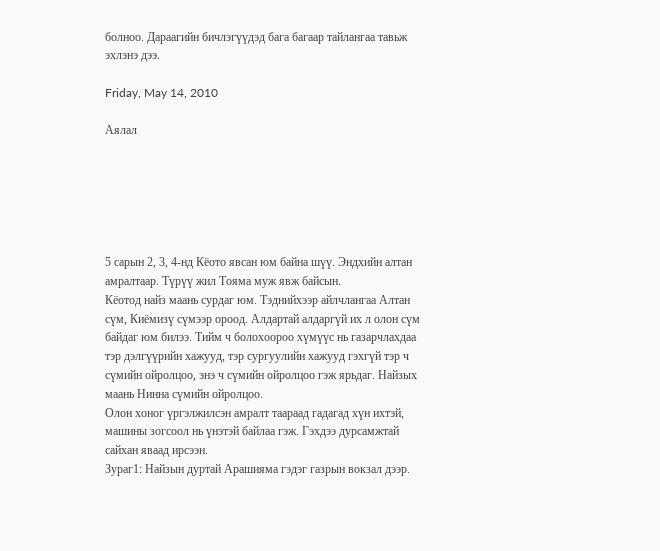болноо. Дараагийн бичлэгүүдэд бага багаар тайлангаа тавьж эхлэнэ дээ.

Friday, May 14, 2010

Аялал






5 сарын 2, 3, 4-нд Кёото явсан юм байна шүү. Эндхийн алтан амралтаар. Түрүү жил Тояма муж явж байсын.
Кёотод найз маань сурдаг юм. Тэднийхээр айлчлангаа Алтан сүм, Киёмизү сүмээр ороод. Алдартай алдаргүй их л олон сүм байдаг юм билээ. Тийм ч болохоороо хүмүүс нь газарчлахдаа тэр дэлгүүрийн хажууд, тэр сургуулийн хажууд гэхгүй тэр ч сүмийн ойролцоо, энэ ч сүмийн ойролцоо гэж ярьдаг. Найзых маань Нинна сүмийн ойролцоо.
Олон хоног үргэлжилсэн амралт таараад гадагад хүн ихтэй, машины зогсоол нь үнэтэй байлаа гэж. Гэхдээ дурсамжтай сайхан яваад ирсээн.
Зураг1: Найзын дуртай Арашияма гэдэг газрын вокзал дээр.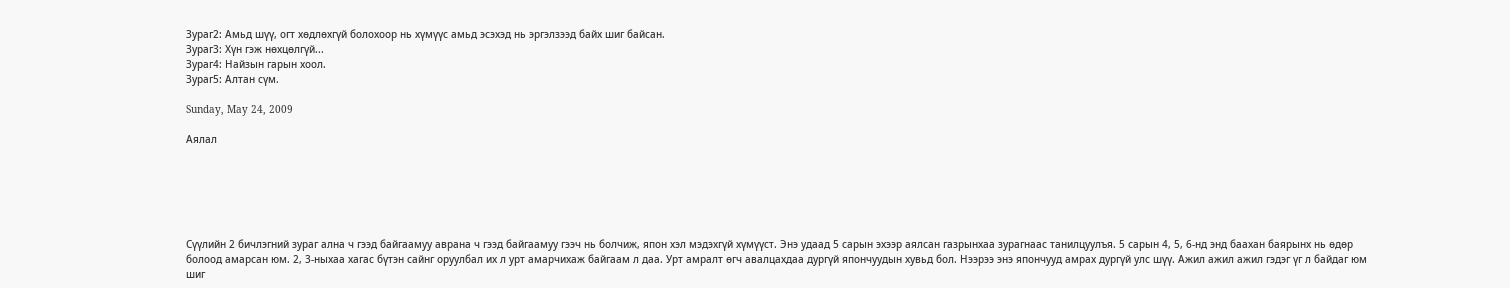Зураг2: Амьд шүү, огт хөдлөхгүй болохоор нь хүмүүс амьд эсэхэд нь эргэлзээд байх шиг байсан.
Зураг3: Хүн гэж нөхцөлгүй...
Зураг4: Найзын гарын хоол.
Зураг5: Алтан сүм.

Sunday, May 24, 2009

Аялал






Сүүлийн 2 бичлэгний зураг ална ч гээд байгаамуу аврана ч гээд байгаамуу гээч нь болчиж, япон хэл мэдэхгүй хүмүүст. Энэ удаад 5 сарын эхээр аялсан газрынхаа зурагнаас танилцуулъя. 5 сарын 4, 5, 6-нд энд баахан баярынх нь өдөр болоод амарсан юм. 2, 3-ныхаа хагас бүтэн сайнг оруулбал их л урт амарчихаж байгаам л даа. Урт амралт өгч авалцахдаа дургүй япончуудын хувьд бол. Нээрээ энэ япончууд амрах дургүй улс шүү. Ажил ажил ажил гэдэг үг л байдаг юм шиг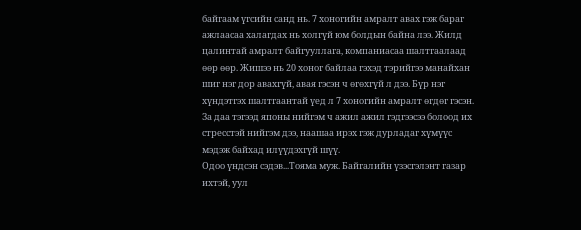байгаам үгсийн санд нь. 7 хоногийн амралт авах гэж бараг ажлаасаа халагдах нь холгүй юм болдын байна лээ. Жилд цалинтай амралт байгууллага, компаниасаа шалтгаалаад өөр өөр. Жишээ нь 20 хоног байлаа гэхэд тэрийгээ манайхан шиг нэг дор авахгүй, авая гэсэн ч өгөхгүй л дээ. Бүр нэг хүндэтгэх шалтгаантай үед л 7 хоногийн амралт өгдөг гэсэн. За даа тэгээд японы нийгэм ч ажил ажил гэдгээсээ болоод их стресстэй нийгэм дээ, наашаа ирэх гэж дурладаг хүмүүс мэдэж байхад илүүдэхгүй шүү.
Одоо үндсэн сэдэв...Тояма муж. Байгалийн үзэсгэлэнт газар ихтэй, уул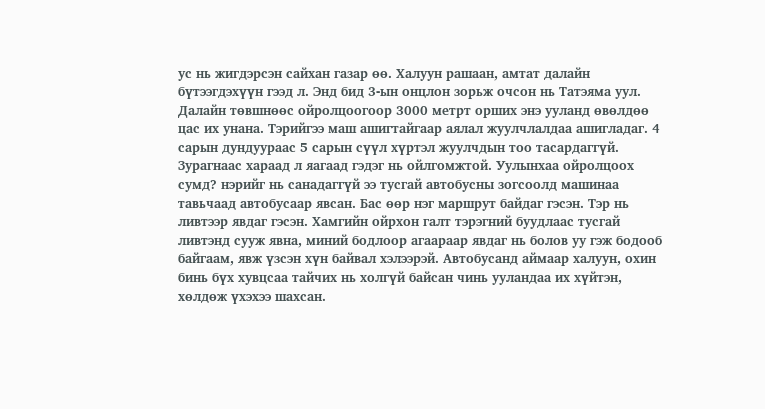ус нь жигдэрсэн сайхан газар өө. Халуун рашаан, амтат далайн бүтээгдэхүүн гээд л. Энд бид 3-ын онцлон зорьж очсон нь Татэяма уул. Далайн төвшнөөс ойролцоогоор 3000 метрт орших энэ ууланд өвөлдөө цас их унана. Тэрийгээ маш ашигтайгаар аялал жуулчлалдаа ашигладаг. 4 сарын дундуураас 5 сарын сүүл хүртэл жуулчдын тоо тасардаггүй. Зурагнаас хараад л яагаад гэдэг нь ойлгомжтой. Уулынхаа ойролцоох сумд? нэрийг нь санадаггүй ээ тусгай автобусны зогсоолд машинаа тавьчаад автобусаар явсан. Бас өөр нэг маршрут байдаг гэсэн. Тэр нь ливтээр явдаг гэсэн. Хамгийн ойрхон галт тэрэгний буудлаас тусгай ливтэнд сууж явна, миний бодлоор агаараар явдаг нь болов уу гэж бодооб байгаам, явж үзсэн хүн байвал хэлээрэй. Автобусанд аймаар халуун, охин бинь бүх хувцсаа тайчих нь холгүй байсан чинь ууландаа их хүйтэн, хөлдөж үхэхээ шахсан.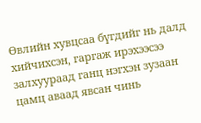Өвлийн хувцсаа бүгдийг нь далд хийчихсэн, гаргаж ирэхээсээ залхуураад ганц нэгхэн зузаан цамц аваад явсан чинь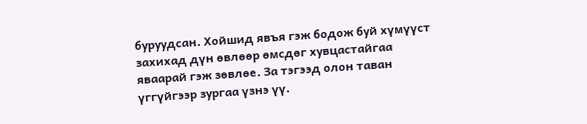буруудсан. Хойшид явъя гэж бодож буй хүмүүст захихад дүн өвлөөр өмсдөг хувцастайгаа яваарай гэж зөвлөе. За тэгээд олон таван үггүйгээр зургаа үзнэ үү.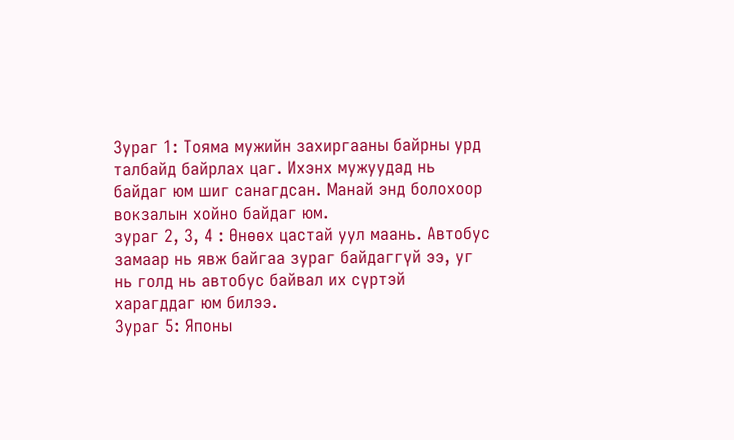Зураг 1: Тояма мужийн захиргааны байрны урд талбайд байрлах цаг. Ихэнх мужуудад нь байдаг юм шиг санагдсан. Манай энд болохоор вокзалын хойно байдаг юм.
зураг 2, 3, 4 : Өнөөх цастай уул маань. Автобус замаар нь явж байгаа зураг байдаггүй ээ, уг нь голд нь автобус байвал их сүртэй харагддаг юм билээ.
Зураг 5: Японы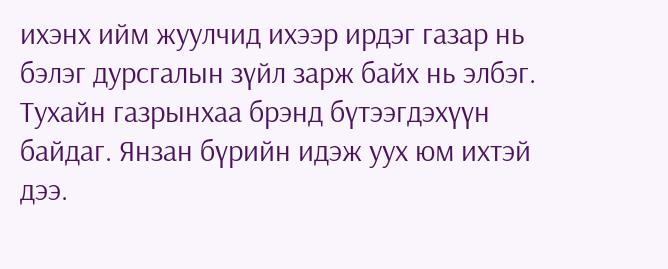ихэнх ийм жуулчид ихээр ирдэг газар нь бэлэг дурсгалын зүйл зарж байх нь элбэг. Тухайн газрынхаа брэнд бүтээгдэхүүн байдаг. Янзан бүрийн идэж уух юм ихтэй дээ.